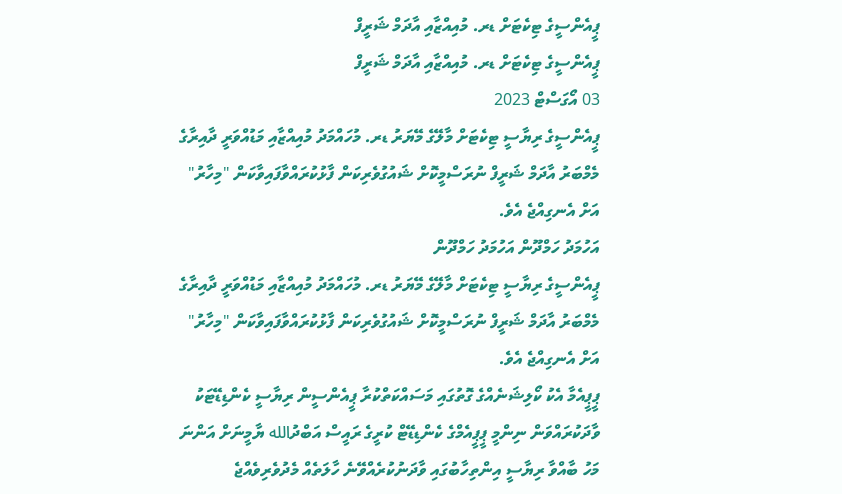ޕީއެންސީގެ ޓިކެޓަށް ޑރ. މުއިއްޒާއި އާދަމް ޝަރީފް
ޕީއެންސީގެ ޓިކެޓަށް ޑރ. މުއިއްޒާއި އާދަމް ޝަރީފް
03 އޯގަސްޓް 2023
ޕީއެންސީގެ ރިޔާސީ ޓިކެޓަށް މާލޭގެ މޭޔަރު ޑރ. މުހައްމަދު މުއިއްޒާއި މަޑުއްވަރީ ދާއިރާގެ މެމްބަރު އާދަމް ޝަރީފް ނުރަސްމީކޮށް ޝައުގުވެރިކަން ފާޅުކުރައްވާފައިވާކަން "މިހާރު" އަށް އެނގިއްޖެ އެވެ.
އަހުމަދު ހަމްދޫން އަހުމަދު ހަމްދޫން
ޕީއެންސީގެ ރިޔާސީ ޓިކެޓަށް މާލޭގެ މޭޔަރު ޑރ. މުހައްމަދު މުއިއްޒާއި މަޑުއްވަރީ ދާއިރާގެ މެމްބަރު އާދަމް ޝަރީފް ނުރަސްމީކޮށް ޝައުގުވެރިކަން ފާޅުކުރައްވާފައިވާކަން "މިހާރު" އަށް އެނގިއްޖެ އެވެ.
ޕީޕީއެމާ އެކު ކޯލިޝަނެއްގެ ގޮތުގައި މަސައްކަތްކުރާ ޕީއެންސީން ރިޔާސީ ކެންޑިޑޭޓަކު ވާދަކުރައްވަން ނިންމީ ޕީޕީއެމްގެ ކެންޑިޑޭޓް ކުރީގެ ރައީސް އަބްދުالله ޔާމީނަށް އަންނަ މަހު ބާއްވާ ރިޔާސީ އިންތިހާބުގައި ވާދަނުކުރެއްވޭނެ ހާލަތެއް މެދުވެރިވެއްޖެ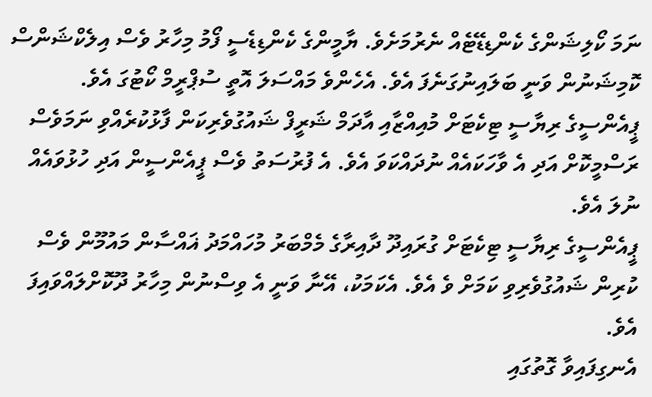ނަމަ ކޯލިޝަންގެ ކެންޑިޑޭޓެއް ނެރުމަށެވެ. ޔާމީންގެ ކެންޑިޑެސީ ފޯމު މިހާރު ވެސް އިލެކްޝަންސް ކޮމިޝަނުން ވަނީ ބަލައިނުގަނެފަ އެވެ. އެހެންވެ މައްސަލަ އޮތީ ސުޕްރީމް ކޯޓުގަ އެވެ.
ޕީއެންސީގެ ރިޔާސީ ޓިކެޓަށް މުއިއްޒާއި އާދަމް ޝަރީފް ޝައުގުވެރިކަން ފާޅުކުރެއްވި ނަމަވެސް ރަސްމީކޮށް އަދި އެ ވާހަކައެއް ނުދައްކަވަ އެވެ. އެ ފުރުސަތު ވެސް ޕީއެންސީން އަދި ހުޅުވައެއް ނުލަ އެވެ.
ޕީއެންސީގެ ރިޔާސީ ޓިކެޓަށް ގުރައިދޫ ދާއިރާގެ މެމްބަރު މުހައްމަދު ޣައްސާން މައުމޫން ވެސް ކުރިން ޝައުގުވެރިވި ކަމަށް ވެ އެވެ. އެކަމަކު، އޭނާ ވަނީ އެ ވިސްނުން މިހާރު ދޫކޮށްލައްވައިފަ އެވެ.
އެނގިފައިވާ ގޮތުގައި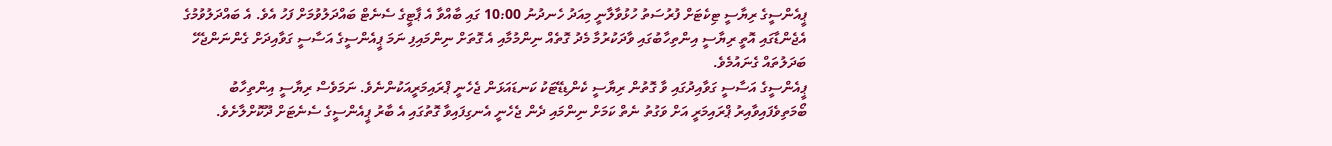ޕީއެންސީގެ ރިޔާސީ ޓިކެޓަށް ފުރުސަތު ހުޅުވާލާނީ މިއަދު ހެނދުނު 10:00 ގައި ބާއްވާ އެ ޕާޓީގެ ސެނެޓް ބައްދަލުވުމަށް ފަހު އެވެ. އެ ބައްދަލުވުމުގެ އެޖެންޑާގައި އޮތީ ރިޔާސީ އިންތިހާބުގައި ވާދަކުރުމާ މެދު ގޮތެއް ނިންމުމާއި އެ ގޮތަށް ނިންމައިފި ނަމަ ޕީއެންސީގެ އަސާސީ ގަވާއިދަށް ގެންނަންޖެހޭ ބަދަލުތައް ގެނައުމެވެ.
ޕީއެންސީގެ އަސާސީ ގަވާއިދުގައި ވާ ގޮތުން ރިޔާސީ ކެންޑިޑޭޓަކު ކަނޑައަޅަން ޖެހެނީ ޕްރައިމަރީއަކުންނެވެ. ނަމަވެސް ރިޔާސީ އިންތިހާބު ބޯމަތިވެފައިވާއިރު ޕްރައިމަރީ އަށް ވަގުތު ނެތް ކަމަށް ނިންމައި ދެން ޖެހެނީ އެނގިފައިވާ ގޮތުގައި އެ ބާރު ޕީއެންސީގެ ސެނެޓަށް ދޫކޮށްލާށެވެ.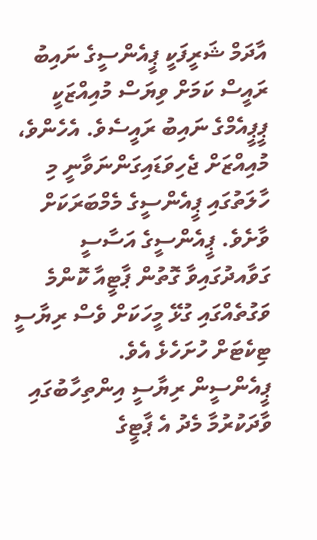އާދަމް ޝަރީފަކީ ޕީއެންސީގެ ނައިބު ރައީސް ކަމަށް ވިޔަސް މުއިއްޒަކީ ޕީޕީއެމްގެ ނައިބު ރައީސެވެ. އެހެންވެ، މުއިއްޒަށް ޖެހިވަޑައިގަންނަވާނީ މި ހާލަތުގައި ޕީއެންސީގެ މެމްބަރަކަށް ވާށެވެ. ޕީއެންސީގެ އަސާސީ ގަވާއދުގައިވާ ގޮތުން ޕާޓީއާ ކޮންމެ ވަގުތެއްގައި ގުޅޭ މީހަކަށް ވެސް ރިޔާސީ ޓިކެޓަށް ހުށަހެޅެ އެވެ.
ޕީއެންސީން ރިޔާސީ އިންތިހާބުގައި ވާދަކުރުމާ މެދު އެ ޕާޓީގެ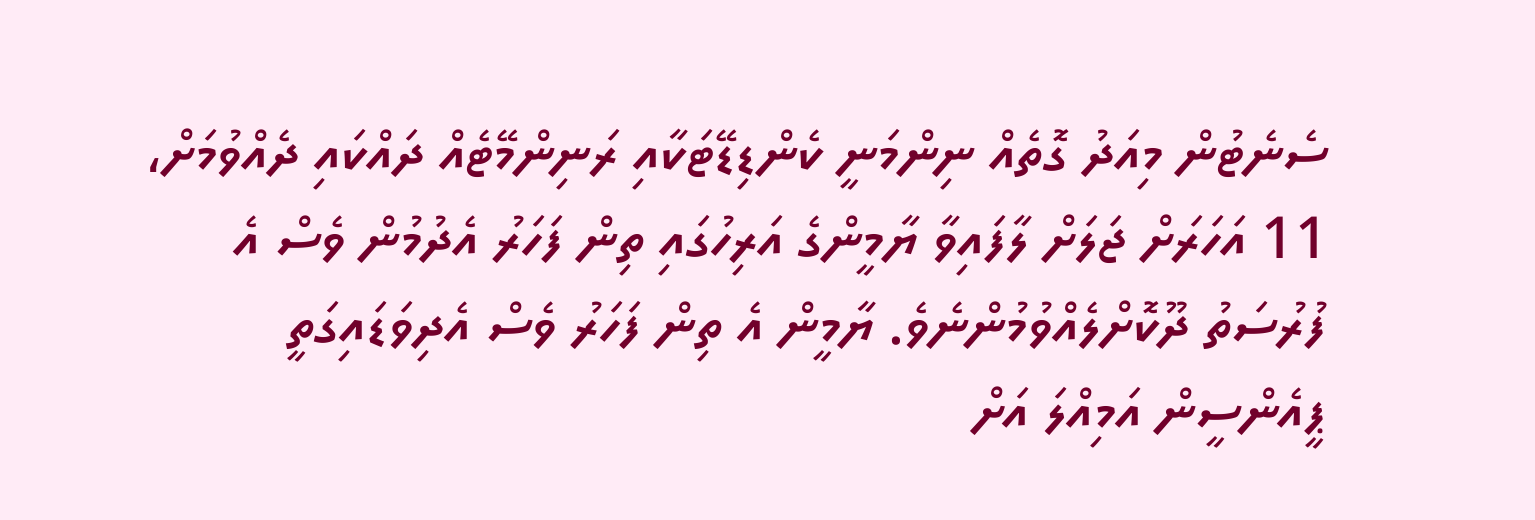ސެނެޓުން މިއަދު ގޮތެއް ނިންމަނީ ކެންޑިޑޭޓަކާއި ރަނިންމޭޓެއް ދައްކައި ދެއްވުމަށް، 11 އަހަރަށް ޖަލަށް ލާފައިވާ ޔާމީންގެ އަރިހުގައި ތިން ފަހަރު އެދުމުން ވެސް އެ ފުރުސަތު ދޫކޮށްލެއްވުމުންނެވެ. ޔާމީން އެ ތިން ފަހަރު ވެސް އެދިވަޑައިގަތީ ޕީއެންސީން އަމިއްލަ އަށް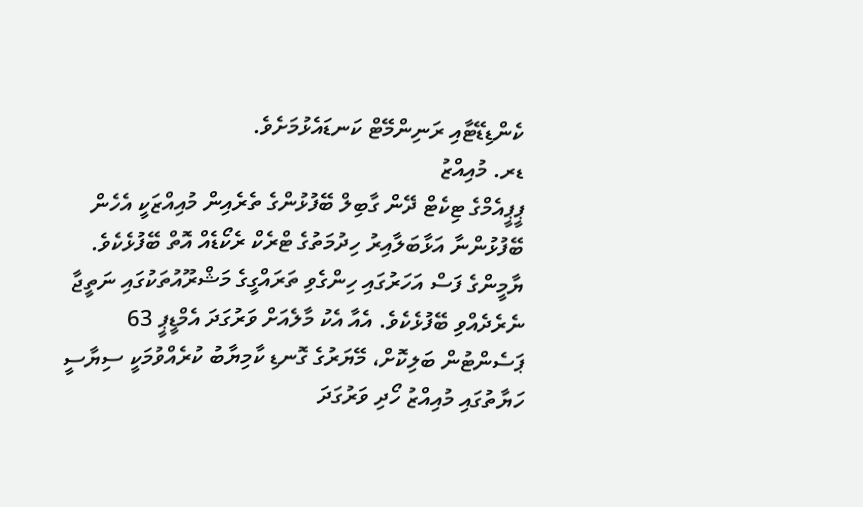ކެންޑިޑޭޓާއި ރަނިންމޭޓް ކަނޑައެޅުމަށެވެ.
ޑރ. މުއިއްޒު
ޕީޕީއެމްގެ ޓިކެޓް ދޭން ގާބިލް ބޭފުޅުންގެ ތެރެއިން މުއިއްޒަކީ އެހެން ބޭފުޅުންނާ އަޅާބަލާއިރު ހިދުމަތުގެ ޓްރެކް ރެކޯޑެއް އޮތް ބޭފުޅެކެވެ. ޔާމީންގެ ފަސް އަހަރުގައި ހިންގެވި ތަރައްގީގެ މަޝްރޫއުތަކުގައި ނަތީޖާ ނެރެދެއްވި ބޭފުޅެކެވެ. އެއާ އެކު މާލެއަށް ވަރުގަދަ އެމްޑީޕީ 63 ޕަސެންޓުން ބަލިކޮށް، މޭޔަރުގެ ގޮނޑި ކާމިޔާބު ކުރެއްވުމަކީ ސިޔާސީ ހަޔާތުގައި މުއިއްޒު ހޯދި ވަރުގަދަ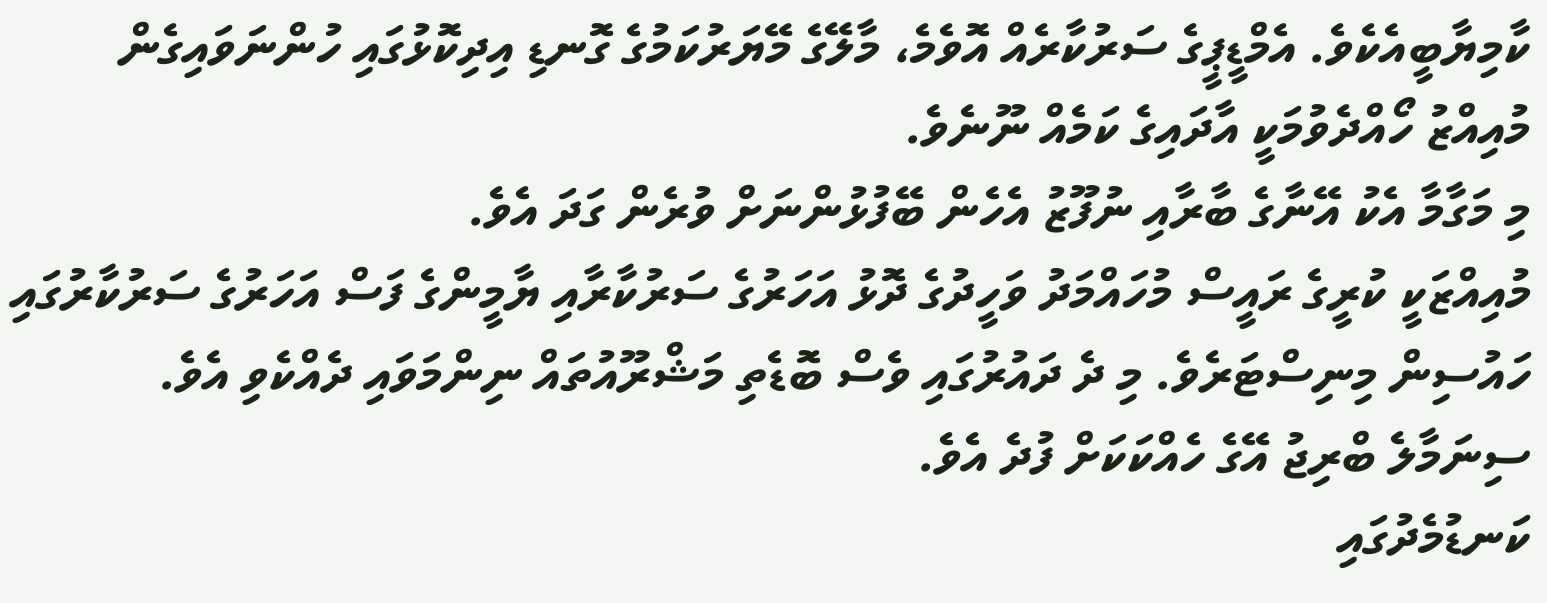ކާމިޔާބީއެކެވެ. އެމްޑީޕީގެ ސަރުކާރެއް އޮވެމެ، މާލޭގެ މޭޔަރުކަމުގެ ގޮނޑި އިދިކޮޅުގައި ހުންނަވައިގެން މުއިއްޒު ހޯއްދެވުމަކީ އާދައިގެ ކަމެއް ނޫނެވެ.
މި މަގާމާ އެކު އޭނާގެ ބާރާއި ނުފޫޒު އެހެން ބޭފުޅުންނަށް ވުރެން ގަދަ އެވެ.
މުއިއްޒަކީ ކުރީގެ ރައީސް މުހައްމަދު ވަހީދުގެ ދޮޅު އަހަރުގެ ސަރުކާރާއި ޔާމީންގެ ފަސް އަހަރުގެ ސަރުކާރުގައި ހައުސިން މިނިސްޓަރެވެ. މި ދެ ދައުރުގައި ވެސް ބޮޑެތި މަޝްރޫއުތައް ނިންމަވައި ދެއްކެވި އެވެ. ސިނަމާލެ ބްރިޖު އޭގެ ހެއްކަކަށް ފުދެ އެވެ.
ކަނޑުމެދުގައި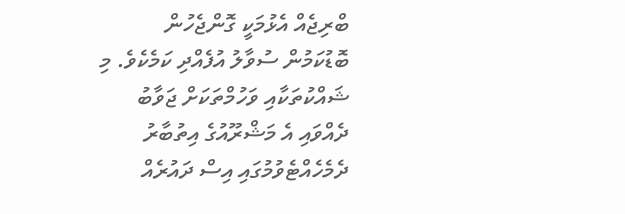ބްރިޖެއް އެޅުމަކީ ގޮންޖެހުން ބޮޑުކަމުން ސުވާލު އުފެއްދި ކަމެކެވެ. މި ޝައްކުތަކާއި ވަހުމްތަކަށް ޖަވާބު ދެއްވައި އެ މަޝްރޫއުގެ އިތުބާރު ދެމެހެއްޓެވުމުގައި އިސް ދައުރެއް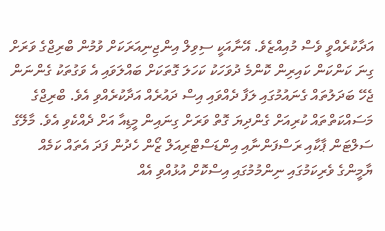އަދާކުރެއްވީ ވެސް މުއިއްޒެވެ. އޭނާއަކީ ސިވިލް އިންޖިނިއަރަކަށް ވުމުން ބްރިޖްގެ ވަރަށް ގިނަ ކަންކަން ކައިރިން ކޮންމެ ދުވަހަކު ކަހަލަ ގޮތަކަށް ބައްލަވައި އެ ވަގުތަކު ގެންނަން ޖެހޭ ބަދަލުތައް ގެނައުމުގައި ލަފާ ދެއްވައި އިސް ދައުރެއް އަދާކުރެއްވި އެވެ. ބްރިޖްގެ މަސައްކަތްތައް ކުރިއަށް ގެންދިޔަ ގޮތް ވަރަށް ގިނައިން މީޑިއާ އަށް ދެއްކެވި އެވެ. މާލޭގެ ސަލްޓަން ޕާކާއި ރަސްފަންނާއި އިންޑަސްޓްރިއަލް ޒޯން ހެދުން ފަދަ އެތައް ކަމެއް ޔާމީންގެ ވެރިކަމުގައި ނިންމުމުގައި އިސްކޮށް އުޅުއްވި އެއް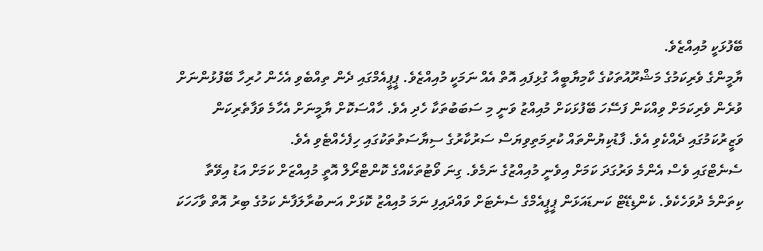ބޭފުޅަކީ މުއިއްޒެވެ.
ޔާމީންގެ ވެރިކަމުގެ މަޝްރޫއުތަކުގެ ކާމިޔާބީއާ ގުޅިފައި އޮތް އެއް ނަމަކީ މުއިއްޒެވެ. ޕީޕީއެމްގައި ދެން ތިއްބެވި އެހެން ހުރިހާ ބޭފުޅުންނަށް ވުރެން ވެރިކަމަށް ވިއްކަން ފަސޭހަ ބޭފުޅަކަށް މުއިއްޒު ވަނީ މި ސަބަބުތަކާ ހެދި އެވެ. ހާއްސަކޮށް ޔާމީނަށް އެހާމެ ވަފާތެރިކަން ވަޒީރުކަމުގައި ދެއްކެވި އެވެ. ފާޑުކިޔުންތައް ކުރިމަތިވިޔަސް ސަރުކާރުގެ ސިޔާސަތުތަކުގައި ހިފެހެއްޓެވި އެވެ.
ސެނެޓްގައި ވެސް އެންމެ ވަރުގަދަ ކަމަށް އިވެނީ މުއިއްޒުގެ ނަމެވެ. ގިނަ ވޯޓުތަކެއްގެ ކޮންޓްރޯލް އޮތީ މުއިއްޒަށް ކަމަށް އަޑު އިވޭތާ ކިތަންމެ ދުވަހެކެވެ. ކެންޑިޑޭޓް ކަނޑައަޅަން ޕީޕީއެމްގެ ސެނެޓަށް ވައްދައިފި ނަމަ މުއިއްޒު ކޮޅަށް އަނބުރާލަފާނެ ކަމުގެ ބިރު އޮތް ވާހަހަކަ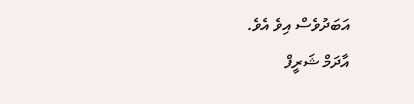އަބަދުވެސް އިވެ އެވެ.
އާދަމް ޝަރީފް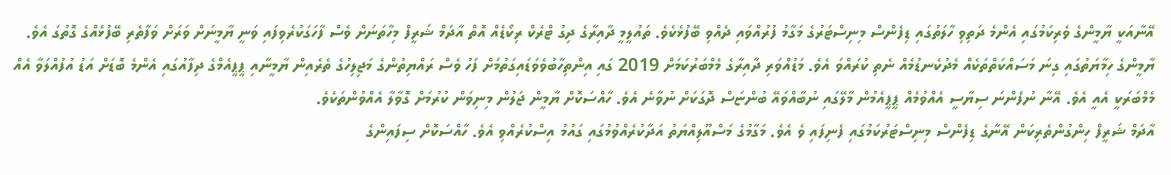އޭނާއަކީ ޔާމީންގެ ވެރިކަމުގައި އެންމެ ދަތިވި ހާލަތުގައި ޑިފެންސް މިނިސްޓަރުގެ މަގާމު ފުރުއްވައި ދެއްވި ބޭފުޅެކެވެ. ތައުލީމީ ދާއިރާގެ ދިގު ޓްރެކް ރިކޯޑެއް އޮތް އާދަމް ޝަރީފް މިހާތަނަށް ވެސް ފާހަގަކުރެވިފައި ވަނީ ޔާމީނަށް ވަރަށް ވަފާތެރި ބޭފުޅެއްގެ ގޮތުގަ އެވެ.
ޔާމީންގެ ހިމާޔަތުގައި ގިނަ މަސައްކަތްތަކެއް މެދުކެނޑުމެއް ނެތި ކުރައްވަ އެވެ. މަޑުއްވަރި ދާއިރާގެ މެމްބަރުކަމަށް 2019 ގައި އިންތިހާބުވެވަޑައިގަތުމަށް ފަހު ވެސް ރައްޔިތުންގެ މަޖިލިހުގެ ތެރެއިން ޔާމީނާއި ޕީޕީއެމްގެ ދިފާއުގައި އެންމެ ބޮޑަށް އަޑު އުފުއްލަވާ އެއް މެމްބަރަކީ އެއީ އެވެ. އޭނާ ނުފެންނަ ސިޔާސީ އެއްވުމެއް ޕީޕީއެމުން މާލޭގައި ނުބާއްވައޭ ބުންޏަސް ދޮގަކަށް ނުވާނެ އެވެ. ހާއްސަކޮށް ޔާމީން ޖަލުން މިނިވަން ކުރުމަށް ގޮވާލާ އެއްވުންތަކެވެ.
އާދަމް ޝަރީފް ހިންގުންތެރިކަން އޭނާގެ ޑިފެންސް މިނިސްޓަރުކަމުގައި ފެނިފައި ވެ އެވެ. މަގާމުގެ މަސްއޫލިއްޔަތު އަދާކުރެއްވުމުގައި ގައުމު އިސްކުރެއްވި އެވެ. ހާއްސަކޮށް ސިފައިންގެ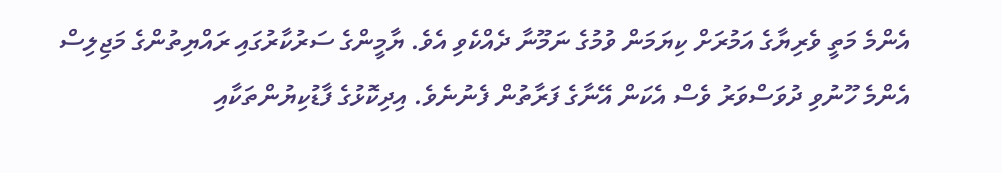އެންމެ މަތީ ވެރިޔާގެ އަމުރަށް ކިޔަމަން ވުމުގެ ނަމޫނާ ދެއްކެވި އެވެ. ޔާމީންގެ ސަރުކާރުގައި ރައްޔިތުންގެ މަޖިލިސް އެންމެ ހޫނުވި ދުވަސްވަރު ވެސް އެކަން އޭނާގެ ފަރާތުން ފެނުނެވެ. އިދިކޮޅުގެ ފާޑުކިޔުންތަކާއި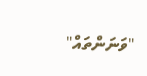"ވަނަންތައް"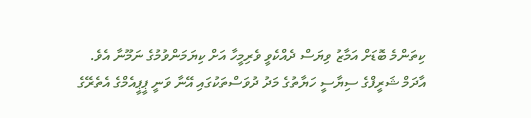ކިތަންމެ ބޮޑަށް އަމާޒު ވިޔަސް ދެއްކެވީ ވެރިމީހާ އަށް ކިޔަމަންވުމުގެ ނަމޫނާ އެވެ.
އާދަމް ޝަރީފްގެ ސިޔާސީ ހަޔާތުގެ މަދު ދުވަސްތަކުގައި އޭނާ ވަނީ ޕީޕީއެމްގެ އެތެރޭގެ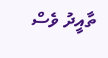ތާއީދު ވެސް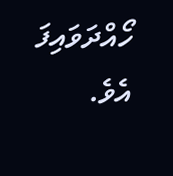ހޯއްދަވައިފަ އެވެ.